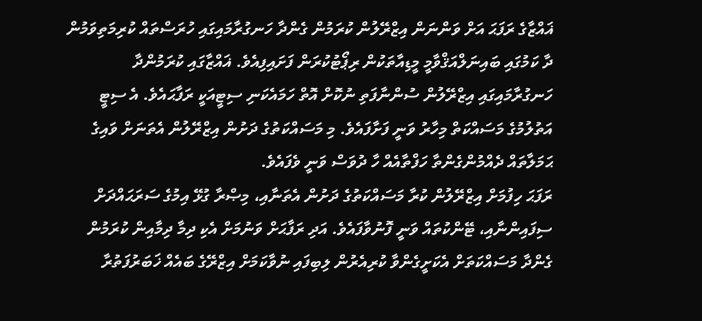ޣައްޒާގެ ރަފަޙަ އަށް ވަންނަން އިޒްރޭލުން ކުރަމުން ގެންދާ ހަނގުރާމައިގައި ހުރަސްތައް ކުރިމަތިވަމުން ދާ ކަމުގައި ބައިނަލްއަޤްވާމީ މީޑިއާތަކުން ރިޕޯޓުކުރަން ފަށައިފިއެވެ. ޣައްޒާގައި ކުރަމުންދާ ހަނގުރާމައިގައި އިޒްރޭލުން ސުންނާފަތި ނުކޮށް އޮތް ހަމައެކަނި ސިޓީއަކީ ރަފާޙައެވެ. އެ ސިޓީ އަތުލުމުގެ މަސައްކަތް މިހާރު ވަނީ ފަށާފައެވެ. މި މަސައްކަތުގެ ދަށުން އިޒްރޭލުން އެތަނަށް ވައިގެ ޙަމަލާތައް ދެއްމުންގެންތާ ހަފްތާއެއް ހާ ދުވަސް ވަނީ ވެފައެވެ.
ރަފަޙަ ހިފުމަށް އިޒްރޭލުން ކުރާ މަސައްކަތުގެ ދަށުން އެތަނާއި، މިޞްރާ ގުޅޭ އިމުގެ ސަރަޙައްދަށް ސިފައިންނާއި، ޓޭންކުތައް ވަނީ ފޮނުވާފައެވެ. އަދި ރަފާޙަށް ވަނުމަށް އެކި ދިމާ ދިމާއިން ކުރަމުން ގެންދާ މަސައްކަތަށް އެކަށީގެންވާ ކުރިއެރުން ލިބިފައި ނުވާކަމަށް އިޒްރޭގެ ބައެއް ޚަބަރުފަތުރާ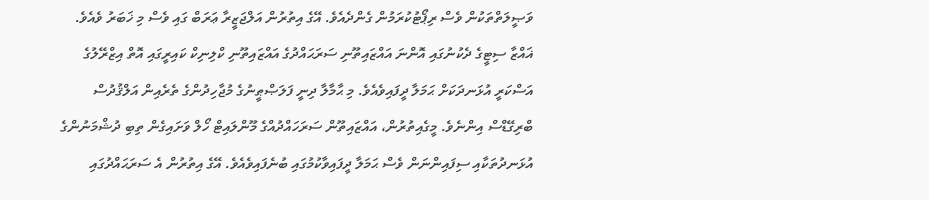ވަޞީލަތްތަކުން ވެސް ރިޕޯޓުކުރަމުން ގެންދެއެވެ. އޭގެ އިތުރުން އަލްޖަޒީރާ ޢަރަބް ގައި ވެސް މި ޚަބަރު ވެއެވެ.
ޣައްޒާ ސިޓީގެ ދެކުނުގައި އޮންނަ އައްޒައިތޫނި ސަރަޙައްދުގެ އައްޒައިތޫނި ކްލިނިކް ކައިރީގައި އޮތް އިޒްރޭލުގެ އަސްކަރީ އުޅަނދަކަށް ޙަމަލާ ދީފައިވެއެވެ. މި ޙާމާލާ ދިނީ ފަލަޞްޠީނުގެ މުޖާހިދުންގެ ތެރެއިން އަލްޤުދުސް ބްރިގޭޑްސް އިންނެވެ. މީގެއިތުރުން، އައްޒައިތޫން ސަރަހައްދުއްގެ މޫންލައިޓް ހޯލް ވަށައިގެން ތިބި ދުޝްމަނުންގެ އުޅަނދުތަކާއި ސިފައިންނަން ވެސް ޙަމަލާ ދީފައިވާކުމުގައި ބުނެފައިވެއެވެ. އޭގެ އިތުރުން އެ ސަރަޙައްދުގައި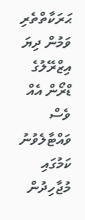ޙަރަކާތްތެރި ވަމުން ދިޔަ އިޒްރޭލުގެ ޑްރޯން އެއް ވެސް ވައްޓާލެވުނު ކަމުގައި މުޖާހިދުން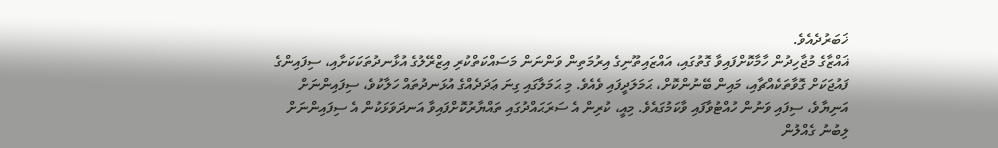ޚަބަރުދެއެވެ.
ޣައްޒާގެ މުޖާހިދުން ހާމާކޮށްފައިވާ ގޮތުގައި، އައްޒައިތޫނިގެ އިރުމަތިން ވަންނަން މަސައްކަތްކުރި އިޒްރޭލުގެ އުޅާނދުތަކަކަށާއި، ސިފައިންގެ ފައުޖަކަށް ގޮވާތަކެއްޗާއި، މައިން ބޭނުންކޮށް، ޙަމަލަދީފައި ވެއެވެ. މި ޙަމަލާގައި ގިނަ ޢަދަދެއްގެ އުޅަނދުތައް ހަލާކުވެ، ސިފައިންނަށް އަނިޔާވެ، ސިފައި ވަނުން ހުއްޓުވާފައި ވާކަމުގައެވެ. މިއީ، ކުރިން އެ ސަރަޙައްދުގައި ތައްޔާރުކޮށްފައިވާ އަނދަވަޅަކުން އެ ސިފައިންނަށް ލިބުނު ގެއްލުން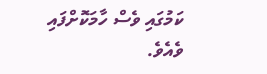ކަމުގައި ވެސް ހާމަކޮށްފައި ވެއެވެ.